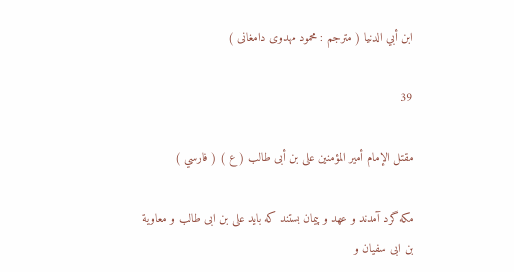ابن أبي الدنيا ( مترجم : محمود مهدوى دامغانى )

39

مقتل الإمام أمير المؤمنين على بن أبى طالب ( ع ) ( فارسي )

مكه گرد آمدند و عهد و پيمان بستند كه بايد على بن ابى طالب و معاوية بن ابى سفيان و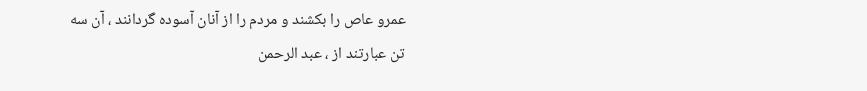عمرو عاص را بكشند و مردم را از آنان آسوده گردانند ، آن سه تن عبارتند از ، عبد الرحمن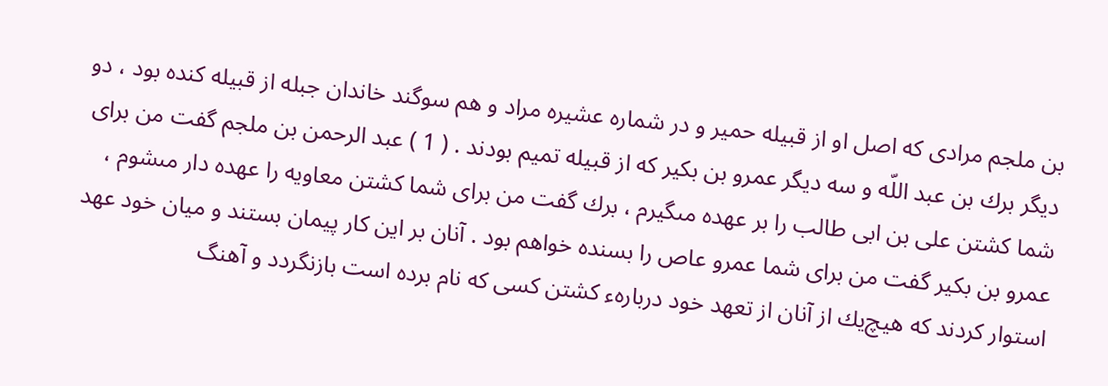بن ملجم مرادى كه اصل او از قبيله حمير و در شماره عشيره مراد و هم سوگند خاندان جبله از قبيله كنده بود ، دو ديگر برك بن عبد اللّه و سه ديگر عمرو بن بكير كه از قبيله تميم بودند . ( 1 ) عبد الرحمن بن ملجم گفت من براى شما كشتن على بن ابى طالب را بر عهده مىگيرم ، برك گفت من براى شما كشتن معاويه را عهده دار مىشوم ، عمرو بن بكير گفت من براى شما عمرو عاص را بسنده خواهم بود . آنان بر اين كار پيمان بستند و ميان خود عهد استوار كردند كه هيچ‌يك از آنان از تعهد خود دربارهء كشتن كسى كه نام برده است بازنگردد و آهنگ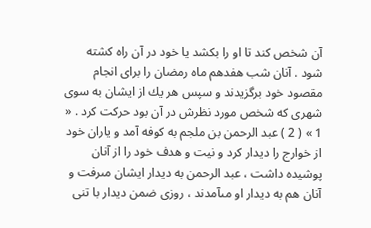آن شخص كند تا او را بكشد يا خود در آن راه كشته شود . آنان شب هفدهم ماه رمضان را براى انجام مقصود خود برگزيدند و سپس هر يك از ايشان به سوى شهرى كه شخص مورد نظرش در آن بود حركت كرد . « 1 » ( 2 ) عبد الرحمن بن ملجم به كوفه آمد و ياران خود از خوارج را ديدار كرد و نيت و هدف خود را از آنان پوشيده داشت ، عبد الرحمن به ديدار ايشان مىرفت و آنان هم به ديدار او مىآمدند ، روزى ضمن ديدار با تنى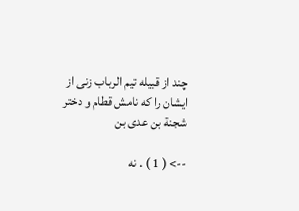چند از قبيله تيم الرباب زنى از ايشان را كه نامش قطام و دختر شجنة بن عدى بن

--> ( 1 ) . نه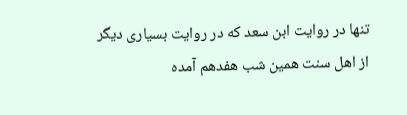تنها در روايت ابن سعد كه در روايت بسيارى ديگر از اهل سنت همين شب هفدهم آمده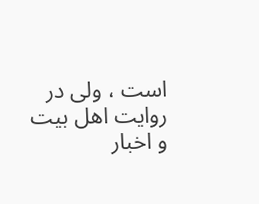است ، ولى در روايت اهل بيت و اخبار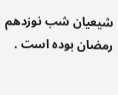شيعيان شب نوزدهم رمضان بوده است .